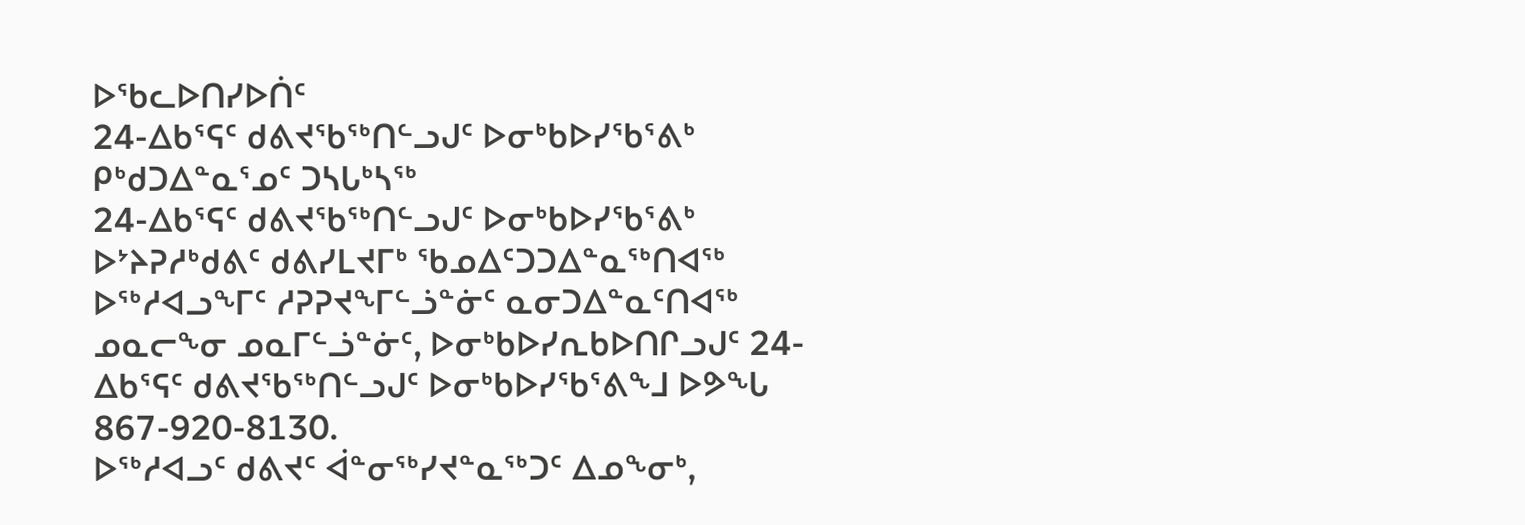ᐅᖃᓚᐅᑎᓯᐅᑏᑦ
24-ᐃᑲᕐᕋᑦ ᑯᕕᔪᖃᖅᑎᓪᓗᒍᑦ ᐅᓂᒃᑲᐅᓯᖃᕐᕕᒃ
ᑭᒃᑯᑐᐃᓐᓇᕐᓄᑦ ᑐᓴᒐᒃᓴᖅ
24-ᐃᑲᕐᕋᑦ ᑯᕕᔪᖃᖅᑎᓪᓗᒍᑦ ᐅᓂᒃᑲᐅᓯᖃᕐᕕᒃ
ᐅᔾᔨᕈᓱᒃᑯᕕᑦ ᑯᕕᓯᒪᔪᒥᒃ ᖃᓄᐃᑦᑐᑐᐃᓐᓇᖅᑎᐊᖅ ᐅᖅᓱᐊᓗᖕᒥᑦ ᓱᕈᕈᔪᖕᒥᓪᓘᓐᓃᑦ ᓇᓂᑐᐃᓐᓇᑦᑎᐊᖅ ᓄᓇᓕᖕᓂ ᓄᓇᒥᓪᓘᓐᓃᑦ, ᐅᓂᒃᑲᐅᓯᕆᑲᐅᑎᒋᓗᒍᑦ 24-ᐃᑲᕐᕋᑦ ᑯᕕᔪᖃᖅᑎᓪᓗᒍᑦ ᐅᓂᒃᑲᐅᓯᖃᕐᕕᖕᒧ ᐅᕗᖓ 867-920-8130.
ᐅᖅᓱᐊᓗᑦ ᑯᕕᔪᑦ ᐋᓐᓂᖅᓯᔪᓐᓇᖅᑐᑦ ᐃᓄᖕᓂᒃ,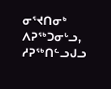ᓂᕐᔪᑎᓂᒃ ᐱᕈᖅᑐᓂᒡᓗ, ᓱᕈᖅᑎᓪᓗᒍᓗ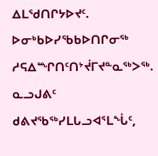ᐃᒪᖁᑎᒋᔭᐅᔪᑦ. ᐅᓂᒃᑲᐅᓯᖃᑲᐅᑎᒋᓂᖅ ᓱᕋᐃᙱᑎᑦᑎᔾᔫᒥᔪᓐᓇᖅᐳᖅ.
ᓇᓗᒍᕕᑦ ᑯᕕᔪᖃᖅᓯᒪᒐᓗᐊᕐᒪᖔᑦ,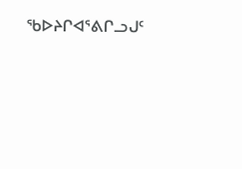ᖃᐅᔨᒋᐊᕐᕕᒋᓗᒍᑦ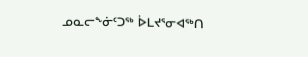ᓄᓇᓕᖕᓃᑦᑐᖅ ᐆᒪᔪᕐᓂᐊᖅᑎ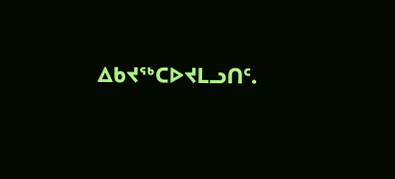ᐃᑲᔪᖅᑕᐅᔪᒪᓗᑎᑦ.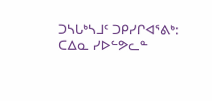ᑐᓴᒐᒃᓴᒧᑦ ᑐᑭᓯᒋᐊᕐᕕᒃ:
ᑕᐃᓇ ᓯᐅᓪᕗᓚᓐ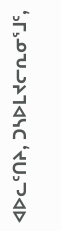ᐊᐅᓚᑦᑎᔨ, ᑐᓴᐅᒪᔪᓕᕆᓂᕐᒧᑦ,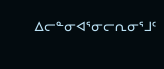ᐃᓕᓐᓂᐊᕐᓂᓕᕆᓂᕐᒧᑦ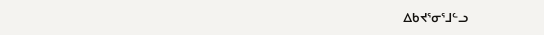ᐃᑲᔪᕐᓂᕐᒧᓪᓗ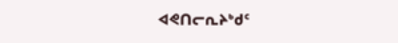ᐊᕙᑎᓕᕆᔨᒃᑯᑦ